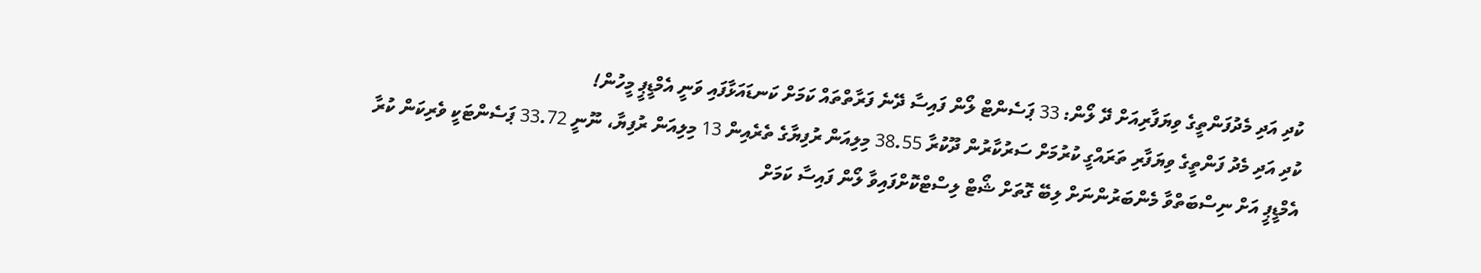ކުދި އަދި މެދުފަންތީގެ ވިޔަފާރިއަށް ދޭ ލޯން: 33 ޕަސެންޓް ލޯން ފައިސާ ދޭނެ ފަރާތްތައް ކަމަށް ކަނޑައަޅާފައި ވަނީ އެމްޑީޕީ މީހުން!
ކުދި އަދި މެދު ފަންތީގެ ވިޔަފާރި ތަރައްގީ ކުރުމަށް ސަރުކާރުން ދޫކުރާ 38.55 މިލިއަން ރުފިޔާގެ ތެރެއިން 13 މިލިއަން ރުފިޔާ، ނޫނީ 33.72 ޕަސެންޓަކީ ވެރިކަން ކުރާ އެމްޑީޕީ އަށް ނިސްބަތްވާ މެންބަރުންނަށް ލިބޭ ގޮތަށް ޝޯޓް ލިސްޓްކޮށްފައިވާ ލޯން ފައިސާ ކަމަށް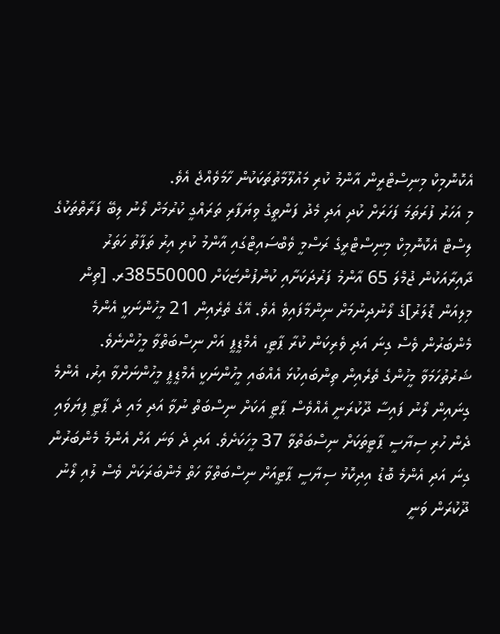އެކޮނޮމިކް މިނިސްޓްރީން އާންމު ކުރި މައުލޫމާތުތަކަކުން ހާމަވެއްޖެ އެވެ.
މި އަހަރު ފުރަތަމަ ފަހަރަށް ކުދި އަދި މެދު ފަންތީގެ ވިޔަފާރި ތަރައްގީ ކުރުމަށް ލޯނު ލިބޭ ފަރާތްތަކުގެ ލިސްޓް އެކޮނޮމިކް މިނިސްޓްރީގެ ރަސްމީ ވެބްސައިޓްގައި އާންމު ކުރި އިރު ތަފާތު ހަތަރު ދާއިރާއަކުން ޖުމްލަ 65 އާންމު ފަރުދަކަށާއި ކުންފުންޏަކަށް 38550000ރ. [ތިން މިލިއަން ޑޮލަރު]ގެ ލޯނުދިނުމަށް ނިންމާފައިވެ އެވެ. އޭގެ ތެރެއިން 21 މީހުންނަކީ އެންމެ މެންބަރުން ވެސް ގިނަ އަދި ވެރިކަން ކުރާ ޕާޓީ، އެމްޑީޕީ އަށް ނިސްބަތްވާ މީހުންނެވެ.
ޝަރުތުހަމަވާ މީހުންގެ ތެރެއިން ތިންބައިކުޅަ އެއްބައި މީހުންނަކީ އެމްޑީޕީ މީހުންނަށްވާ އިރު، އެންމެ ގިނައިން ލޯނު ފައިސާ ދޫކުރަނީ އެއްވެސް ޕާޓީ އަކަށް ނިސްބަތް ނުވާ އަދި މައި ދެ ޕާޓީ ފިޔަވައި ދެން ހުރި ސިޔާސީ ޕާޓީތަކަށް ނިސްބަތްވާ 37 މީހަކަށެވެ. އަދި ދެ ވަނަ އަށް އެންމެ މެންބަރުން ގިނަ އަދި އެންމެ ބޮޑު އިދިކޮޅު ސިޔާސީ ޕާޓީއަށް ނިސްބަތްވާ ހަތް މެންބަރަކަށް ވެސް ލުއި ލޯނު ދޫކުރަން ވަނީ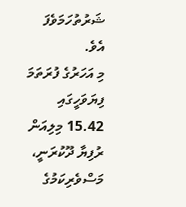ޝަރުތުހަމަވެފަ އެވެ.
މި އަހަރުގެ ފުރަތަމަ ފިޔަވަހީގައި 15.42 މިލިއަން ރުފިޔާ ދޫކުރަނީ، މަސްވެރިކަމުގެ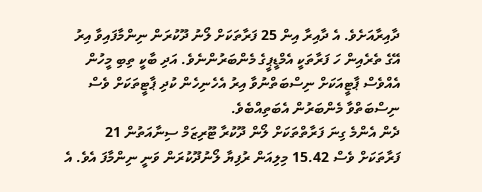ދާއިރާއަށެވެ. އެ ދާއިރާ އިން 25 ފަރާތަކަށް ލޯނު ދޫކުރަން ނިންމާފައިވާ އިރު އޭގެ ތެރެއިން ހަ ފަރާތަކީ އެމްޑީޕީގެ މެންބަރުންނެވެ. އަދި ބާކީ ތިބި މީހުން އެއްވެސް ޕާޓީއަކަށް ނިސްބަތްނުވާ އިރު އެހެނިހެން ކުދި ޕާޓީތަކަށް ވެސް ނިސްބަތްވާ މެންބަރުން އެބަތިއްބެވެ.
ދެން އެންމެ ގިނަ ފަރާތްތަކަށް ލޯން ދޫކުރާ ޓޫރިޒަމް ސިނާއަތުން 21 ފަރާތަކަށް ވެސް 15.42 މިލިއަން ރުފިޔާ ލޯނުދޫކުރަން ވަނީ ނިންމާފަ އެވެ. އެ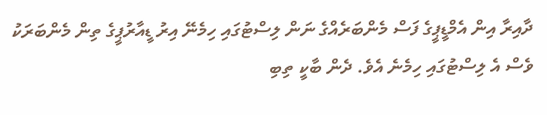ދާއިރާ އިން އެމްޑީޕީގެ ފަސް މެންބަރެއްގެ ނަން ލިސްޓުގައި ހިމެނޭ އިރު ޑީއާރުޕީގެ ތިން މެންބަރަކު ވެސް އެ ލިސްޓުގައި ހިމެނެ އެވެ. ދެން ބާކީ ތިބި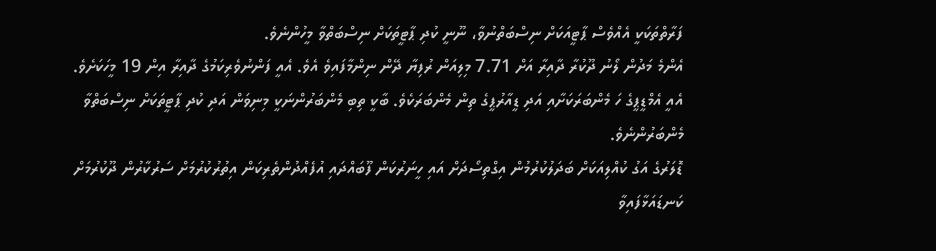ފަރާތްތަކަކީ އެއްވެސް ޕާޓީއަކަށް ނިސްބަތްނުވާ، ނޫނީ ކުދި ޕާޓީތަކަށް ނިސްބަތްވާ މީހުންނެވެ.
އެންމެ މަދުން ލޯނު ދޫކުރާ ދާއިރާ އަށް 7.71 މިލިއަން ރުފިޔާ ދޭން ނިންމާފައިވެ އެވެ. އެއީ ފަންނުވެރިކަމުގެ ދާއިރާ އިން 19 މީހަކަށެވެ. އެއީ އެމްޑީޕީގެ ހަ މެންބަރަކަށާއި އަދި ޑީއާރުޕީގެ ތިން މެންބަރަކެވެ. ބާކީ ތިބި މެންބަރުންނަކީ މިނިވަން އަދި ކުދި ޕާޓީތަކަށް ނިސްބަތްވާ މެންބަރުންނެވެ.
ޑޮލަރުގެ އަގު ކުއްލިއަކަށް ބަދަލުކުރުމުން އިގްތިސޯދަށް އައި ހީނަރުކަން ފޫބައްދައި އުފެއްދުންތެރިކަން އިތުރުކުރުމަށް ސަރުކާރުން ދޫކުރުމަށް ކަނޑައަޅާފައިވާ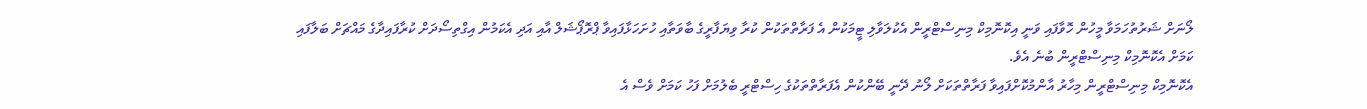ލޯނަށް ޝަރުތުހަމަވާ މީހުން ހޮވާފައި ވަނީ އިކޮނޮމިކް މިނިސްޓްރީން އެކުލަވާލި ޓީމަކުން އެ ފަރާތްތަކުން ކުރާ ވިޔަފާރީގެ ބާވަތާއި ހުށަހަޅާފައިވާ ޕްރޮޕޯޝަލް އާއި އަދި އެކަމުން އިގްތިސޯދަށް ކުރާފައިދާގެ މައްޗަށް ބަލާފައި ކަމަށް އެކޮނޮމިކް މިނިސްޓްރީން ބުނެ އެވެ.
އެކޮނޮމިކް މިނިސްޓްރީން މިހާރު އާންމުކޮށްފައިވާ ފަރާތްތަކަށް ލޯނު ދޭނީ ބޭންކުން އެފަރާތްތަކުގެ ހިސްޓްރީ ބެލުމަށް ފަހު ކަމަށް ވެސް އެ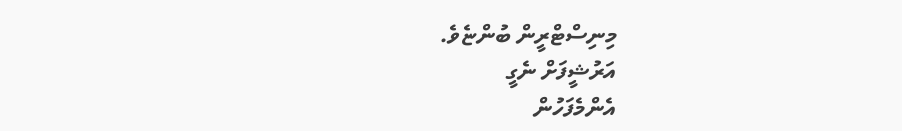މިނިސްޓްރީން ބުންޏެވެ.
އަރުޝީފަށް ނެގީ
އެންމެފަހުން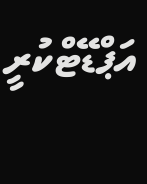އަޕްޑޭޓްކުރީ